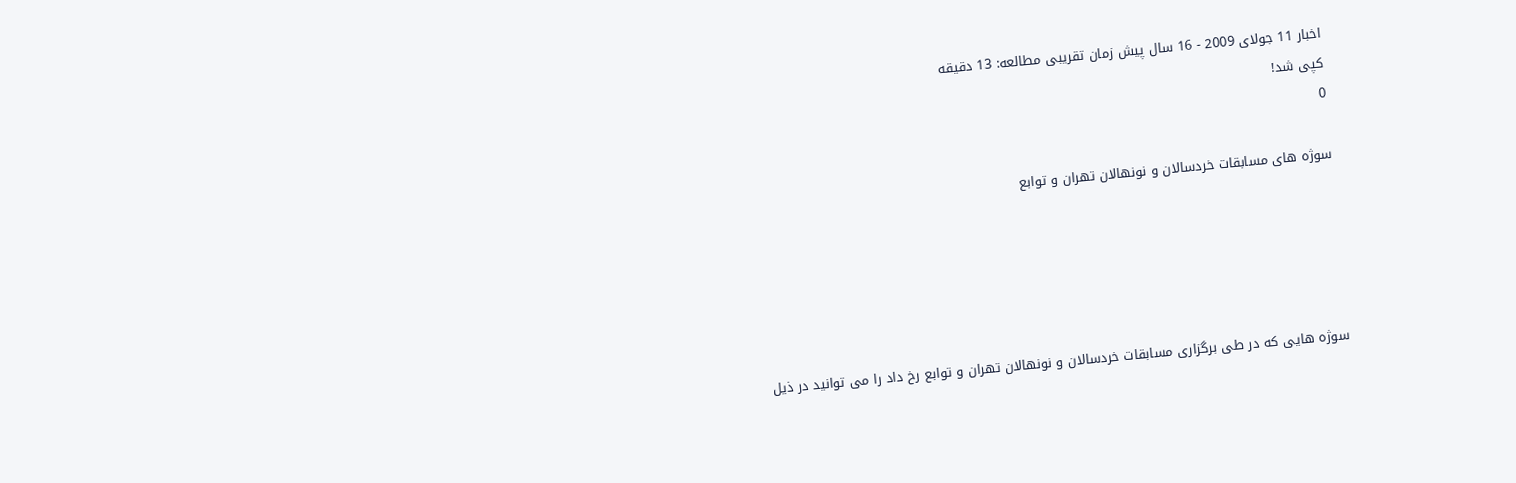اخبار 11 جولای 2009 - 16 سال پیش زمان تقریبی مطالعه: 13 دقیقه
کپی شد!
0

سوژه های مسابقات خردسالان و نونهالان تهران و توابع





سوژه هایی که در طی برگزاری مسابقات خردسالان و نونهالان تهران و توابع رخ داد را می توانید در ذیل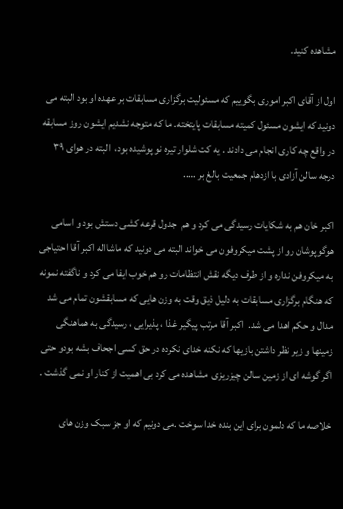مشاهده کنید.

اول از آقای اکبر اموری بگوییم که مسئولیت برگزاری مسابقات بر عهده او بود البته می دونید که ایشون مسئول کمیته مسابقات پایتخته. ما که متوجه نشدیم ایشون روز مسابقه در واقع چه کاری انجام می دادند . یه کت شلوار تیره نو پوشیده بود،  البته در هوای ۳۹ درجه سالن آزادی با ازدهام جمعیت بالغ بر …..

اکبر خان هم به شکایات رسیدگی می کرد و هم  جدول قرعه کشی دستش بود و اسامی هوگوپوشان رو از پشت میکروفون می خواند البته می دونید که ماشااله اکبر آقا احتیاجی به میکروفن نداره و از طرف دیگه نقش انتظامات رو هم خوب ایفا می کرد و ناگفته نمونه که هنگام برگزاری مسابقات به دلیل ذیق وقت به وزن هایی که مسابقشون تمام می شد مدال و حکم اهدا می شد.  اکبر آقا مرتب پیگیر غذا ، پذیرایی ، رسیدگی به هماهنگی زمینها و زیر نظر داشتن بازیها که نکنه خدای نکرده در حق کسی اجحاف بشه بودو حتی اگر گوشه ای از زمین سالن چیزریزی  مشاهده می کرد بی اهمیت از کنار او نمی گذشت .

خلاصه ما که دلمون برای این بنده خدا سوخت .می دونیم که او جز سبک وزن های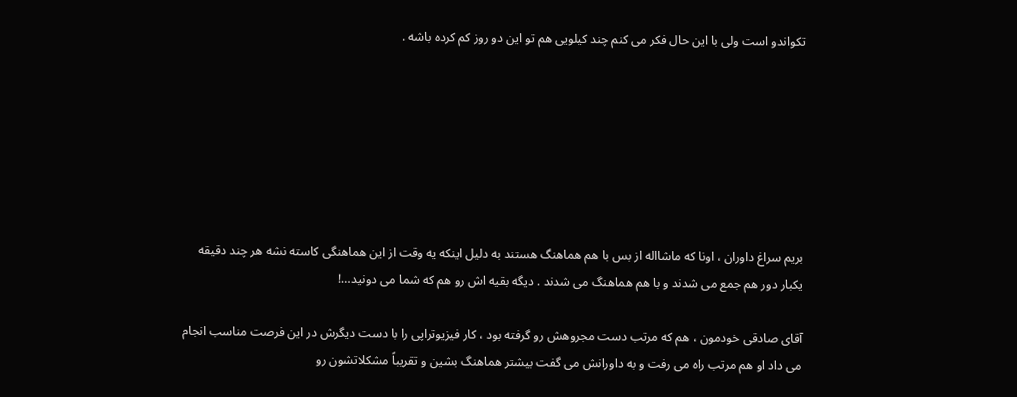تکواندو است ولی با این حال فکر می کنم چند کیلویی هم تو این دو روز کم کرده باشه .







بریم سراغ داوران ، اونا که ماشااله از بس با هم هماهنگ هستند به دلیل اینکه یه وقت از این هماهنگی کاسته نشه هر چند دقیقه یکبار دور هم جمع می شدند و با هم هماهنگ می شدند . دیگه بقیه اش رو هم که شما می دونید…!

آقای صادقی خودمون ، هم که مرتب دست مجروهش رو گرفته بود ، کار فیزیوتراپی را با دست دیگرش در این فرصت مناسب انجام می داد او هم مرتب راه می رفت و به داورانش می گفت بیشتر هماهنگ بشین و تقریباً مشکلاتشون رو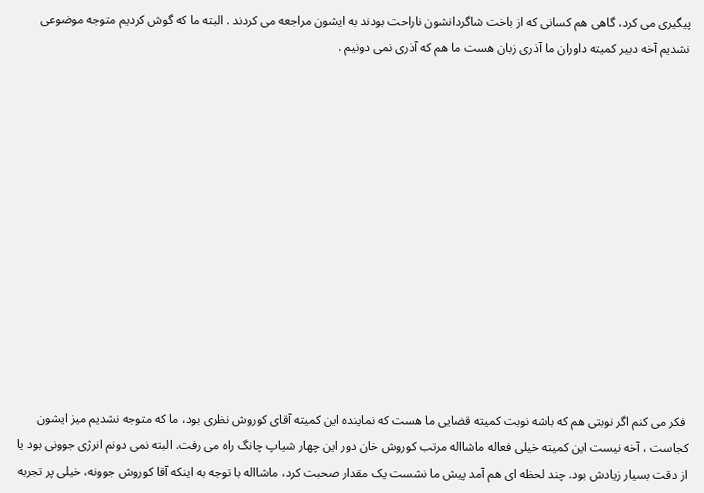پیگیری می کرد، گاهی هم کسانی که از باخت شاگردانشون ناراحت بودند به ایشون مراجعه می کردند . البته ما که گوش کردیم متوجه موضوعی نشدیم آخه دبیر کمیته داوران ما آذری زبان هست ما هم که آذری نمی دونیم .













 فکر می کنم اگر نوبتی هم که باشه نوبت کمیته قضایی ما هست که نماینده این کمیته آقای کوروش نظری بود، ما که متوجه نشدیم میز ایشون کجاست ، آخه نیست این کمیته خیلی فعاله ماشااله مرتب کوروش خان دور این چهار شیاپ چانگ راه می رفت. البته نمی دونم انرژی جوونی بود یا از دقت بسیار زیادش بود. چند لحظه ای هم آمد پیش ما نشست یک مقدار صحبت کرد، ماشااله با توجه به اینکه آقا کوروش جوونه، خیلی پر تجربه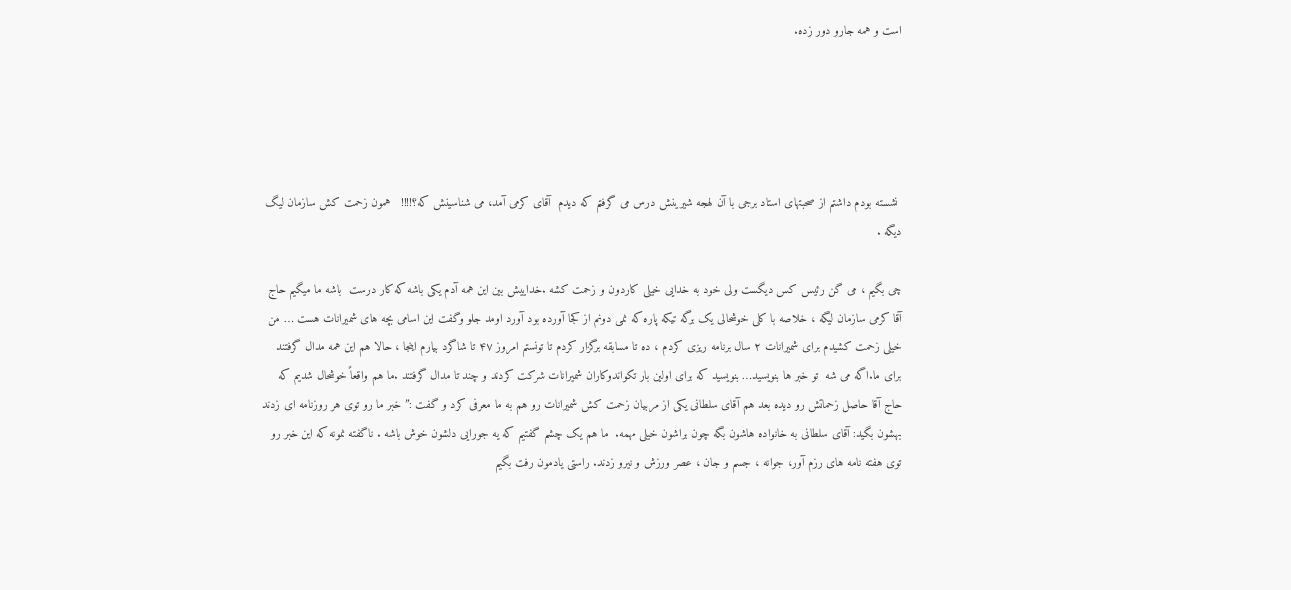است و همه جارو دور زده.





 نشسته بودم داشتم از صحبتهای استاد برجی با آن لهجه شیرینش درس می گرفتم که دیدم  آقای کرمی آمد، می شناسینش که؟!!!!   همون زحمت کش سازمان لیگ دیگه .

چی بگیم ، می گن رئیس کس دیگست ولی خود به خدایی خیلی کاردون و زحمت کشه .خداییش بین این همه آدم یکی باشه که کار درست  باشه ما میگیم حاج آقا کرمی سازمان لیگه ، خلاصه با کلی خوشحالی یک برگه تیکه پاره که نمی دونم از کجا آورده بود آورد اومد جلو وگفت این اسامی بچه های شمیرانات هست … من خیلی زحمت کشیدم برای شمیرانات ۲ سال برنامه ریزی کردم ، ده تا مسابقه برگزار کردم تا تونستم امروز ۴۷ تا شاگرد بیارم اینجا ، حالا هم این همه مدال گرفتند برای ما.اگه می شه  تو خبر ها بنویسید… بنویسید که برای اولین بار تکواندوکاران شمیرانات شرکت کردند و چند تا مدال گرفتند .ما هم واقعاً خوشحال شدیم که حاج آقا حاصل زحماتش رو دیده بعد هم آقای سلطانی یکی از مربیان زحمت کش شمیرانات رو هم به ما معرفی کرد و گفت :”خبر ما رو توی هر روزنامه ای زدند بهشون بگید: آقای سلطانی به خانواده هاشون بگه چون براشون خیلی مهمه.  ما هم یک چشم گفتیم که یه جورایی دلشون خوش باشه . ناگفته نمونه که این خبر رو توی هفته نامه های رزم آور، جوانه ، جسم و جان ، عصر ورزش و نیرو زدند. راستی یادمون رفت بگیم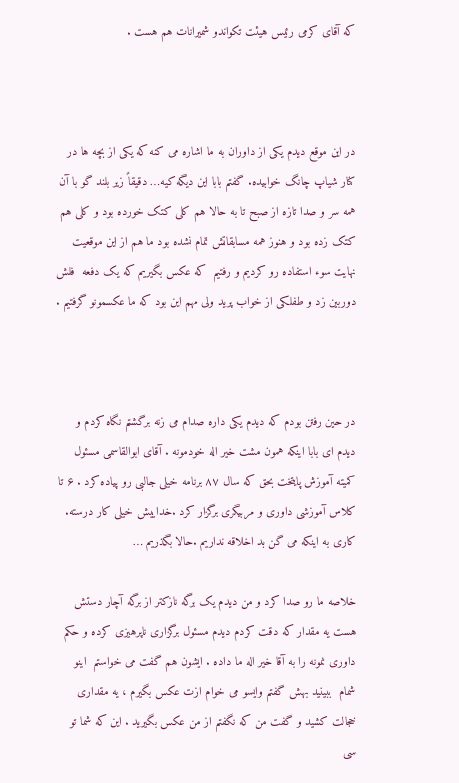که آقای کرمی رئیس هیئت تکواندو شمیرانات هم هست .



در این موقع دیدم یکی از داوران به ما اشاره می کنه که یکی از بچه ها در کنار شیاپ چانگ خوابیده. گفتم بابا این دیگه کیه… دقیقاً زیر بلند گو با آن همه سر و صدا تازه از صبح تا به حالا هم کلی کتک خورده بود و کلی هم کتک زده بود و هنوز همه مسابقاتش تمام نشده بود ما هم از این موقعیت نهایت سوء استفاده رو کردیم و رفتیم  که عکس بگیریم که یک دفعه  فلش دوربین زد و طفلکی از خواب پرید ولی مهم این بود که ما عکسمونو گرفتیم .



در حین رفتن بودم که دیدم یکی داره صدام می زنه برگشتم نگاه کردم و دیدم ای بابا اینکه همون مشت خیر اله خودمونه . آقای ابوالقاسمی مسئول کمیته آموزش پایتخت بحق که سال ۸۷ برنامه خیلی جالبی رو پیاده کرد . ۶ تا کلاس آموزشی داوری و مربیگری برگزار کرد .خداییش خیلی کار درسته.  کاری به اینکه می گن بد اخلاقه نداریم .حالا بگذریم …

خلاصه ما رو صدا کرد و من دیدم یک برگه نازکتر از برگه آچار دستش هست یه مقدار که دقت کردم دیدم مسئول برگزاری ناپرهیزی کرده و حکم داوری نمونه را به آقا خیر اله ما داده . ایشون هم گفت می خواستم  اینو شمام  ببینید بهش گفتم وایسو می خوام ازت عکس بگیرم ، یه مقداری خجالت کشید و گفت من که نگفتم از من عکس بگیرید . این که شما تو سی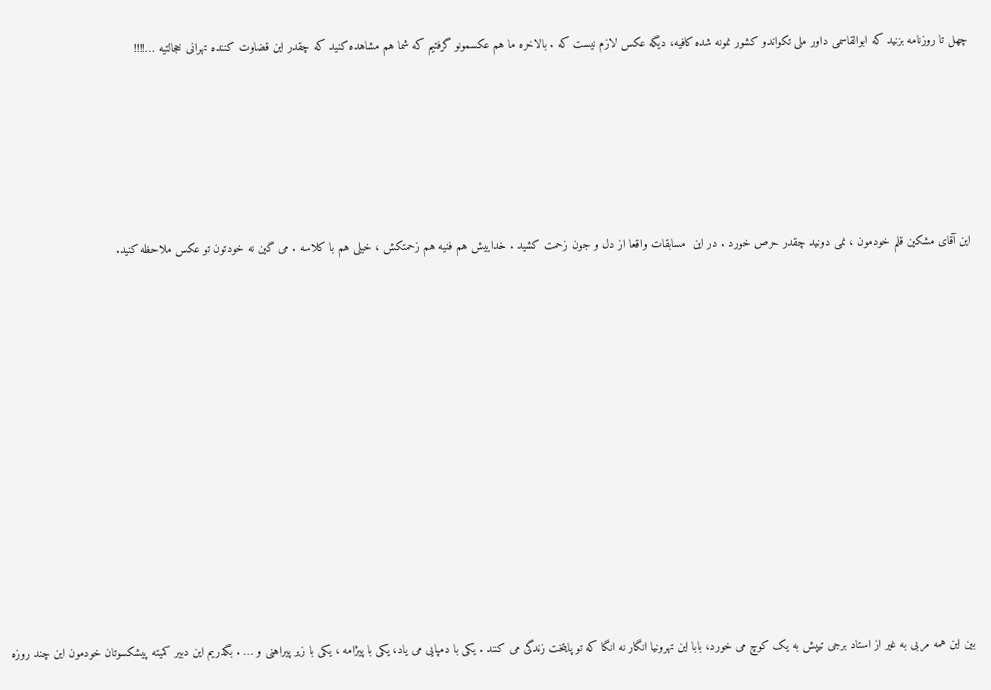چهل تا روزنامه بزنید که ابوالقاسمی داور ملی تکواندو کشور نمونه شده کافیه، دیگه عکس لازم نیست که . بالاخره ما هم عکسمونو گرفتیم که شما هم مشاهده کنید که چقدر این قضاوت کننده تهرانی خجالتیه …!!!!





این آقای مشکین قلم خودمون ، نمی دونید چقدر حرص خورد . در این  مسابقات واقعا از دل و جون زحمت کشید . خداییش هم فنیه هم زحمتکش ، خیلی هم با کلاسه . می گین نه خودتون تو عکس ملاحظه کنید.











بین این همه مربی به غیر از استاد برجی تیپش به یک کوچ می خورد، بابا این تهرونیا انگار نه انگا که تو پایتخت زندگی می کنند . یکی با دمپایی می یاد، یکی با پیژامه ، یکی با زیر پیراهنی و … . بگذریم این دبیر کمیته پیشکسوتان خودمون این چند روزه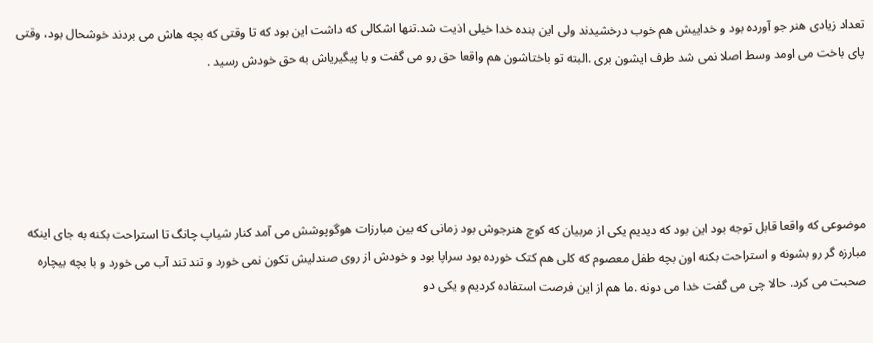تعداد زیادی هنر جو آورده بود و خداییش هم خوب درخشیدند ولی این بنده خدا خیلی اذیت شد.تنها اشکالی که داشت این بود که تا وقتی که بچه هاش می بردند خوشحال بود، وقتی پای باخت می اومد وسط اصلا نمی شد طرف ایشون بری .البته تو باختاشون هم واقعا حق رو می گفت و با پیگیریاش به حق خودش رسید .





موضوعی که واقعا قابل توجه بود این بود که دیدیم یکی از مربیان که کوچ هنرجوش بود زمانی که بین مبارزات هوگوپوشش می آمد کنار شیاپ چانگ تا استراحت بکنه به جای اینکه مبارزه گر رو بشونه و استراحت بکنه اون بچه طفل معصوم که کلی هم کتک خورده بود سراپا بود و خودش از روی صندلیش تکون نمی خورد و تند تند آب می خورد و با بچه بیچاره صحبت می کرد. حالا چی می گفت خدا می دونه .ما هم از این فرصت استفاده کردیم و یکی دو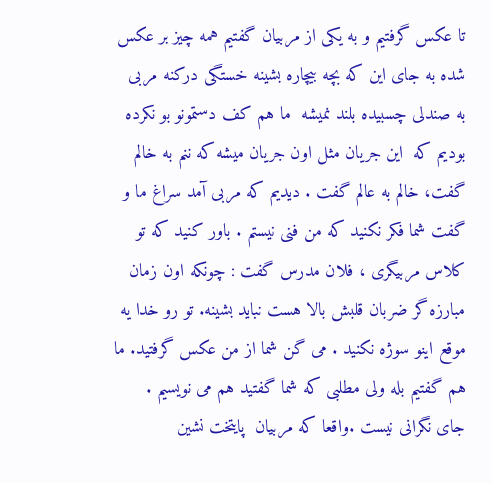تا عکس گرفتیم و به یکی از مربیان گفتیم همه چیز بر عکس شده به جای این که بچه بیچاره بشینه خستگی درکنه مربی به صندلی چسبیده بلند نمیشه  ما هم کف دستمونو بو نکرده بودیم که  این جریان مثل اون جریان میشه که ننم به خالم گفت، خالم به عالم گفت . دیدیم که مربی آمد سراغ ما و گفت شما فکر نکنید که من فنی نیستم . باور کنید که تو کلاس مربیگری ، فلان مدرس گفت : چونکه اون زمان مبارزه گر ضربان قلبش بالا هست نباید بشینه. تو رو خدا یه موقع اینو سوژه نکنید . می گن شما از من عکس گرفتید. ما هم گفتیم بله ولی مطلبی که شما گفتید هم می نویسیم . جای نگرانی نیست .واقعا که مربیان  پایتخت نشین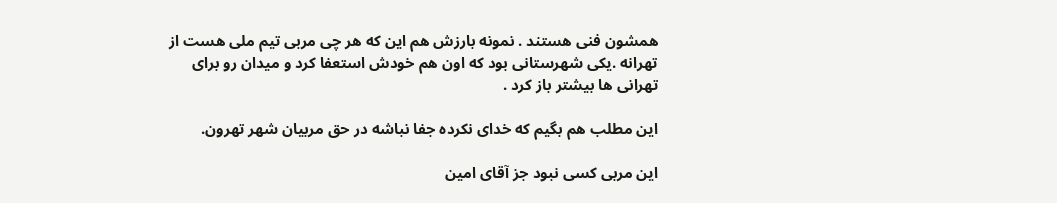همشون فنی هستند . نمونه بارزش هم این که هر چی مربی تیم ملی هست از تهرانه .یکی شهرستانی بود که اون هم خودش استعفا کرد و میدان رو برای تهرانی ها بیشتر باز کرد .

این مطلب هم بگیم که خدای نکرده جفا نباشه در حق مربیان شهر تهرون.

این مربی کسی نبود جز آقای امین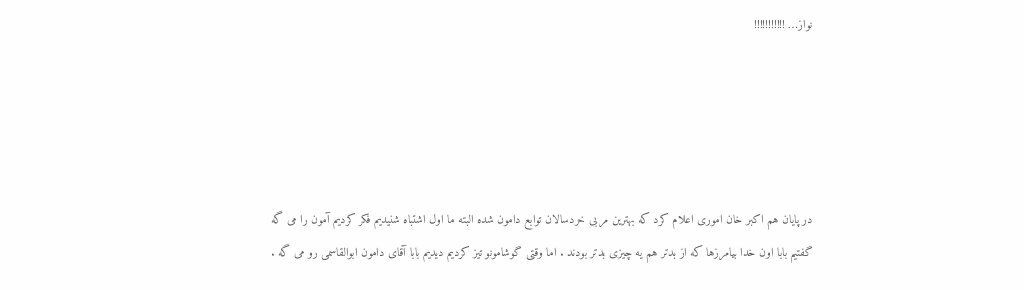نواز… !!!!!!!!!!!





در پایان هم اکبر خان اموری اعلام کرد که بهترین مربی خردسالان توابع دامون شده البته ما اول اشتباه شنیدیم فکر کردیم آمون را می گه گفتیم بابا اون خدا بیامرزها که از بدتر هم یه چیزی بدتر بودند . اما وقتی گوشامونو تیز کردیم دیدیم بابا آقای دامون ابوالقاسمی رو می گه .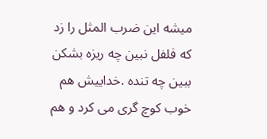میشه این ضرب المثل را زد که فلفل نبین چه ریزه بشکن ببین چه تنده .خداییش هم خوب کوچ گری می کرد و هم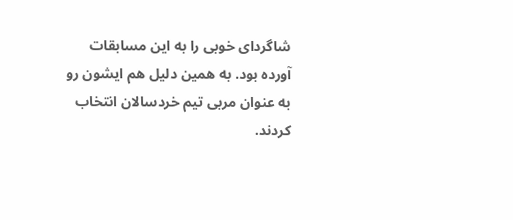شاگردای خوبی را به این مسابقات آورده بود. به همین دلیل هم ایشون رو به عنوان مربی تیم خردسالان انتخاب کردند.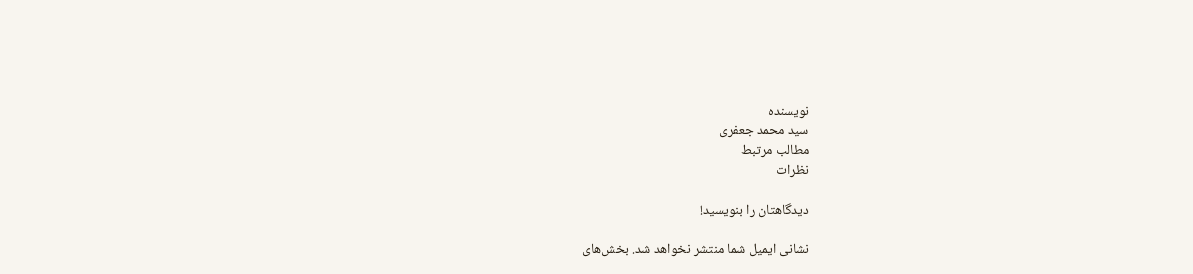نویسنده
سید محمد جعفری
مطالب مرتبط
نظرات

دیدگاهتان را بنویسید!

نشانی ایمیل شما منتشر نخواهد شد. بخش‌های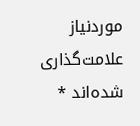موردنیاز علامت‌گذاری شده‌اند *